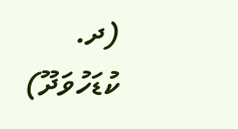(ދ. ކުޑަހުވަދޫ)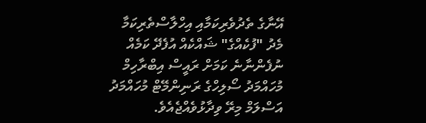އޭނާގެ ތެދުވެރިކަމާއި އިހްލާސްތެރިކަމާ މެދު "ފުކެއްގެ" ޝައްކެއް އުފެދޭ ކަމެއް ނުފެންނާނެ ކަމަށް ރައީސް އިބްރާހިމް މުހައްމަދު ސޯލިހްގެ ރަނިންމޭޓް މުހައްމަދު އަސްލަމް މިރޭ ވިދާޅުވެއްޖެއެވެ.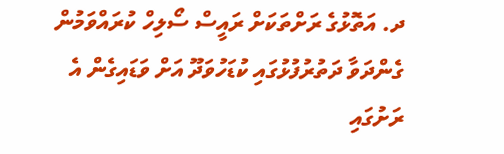ދ. އަތޮޅުގެ ރަށްތަކަށް ރައީސް ސޯލިހް ކުރައްވަމުން ގެންދަވާ ދަތުރުފުޅުގައި ކުޑަހުވަދޫ އަށް ވަޑައިގެން އެ ރަށުގައި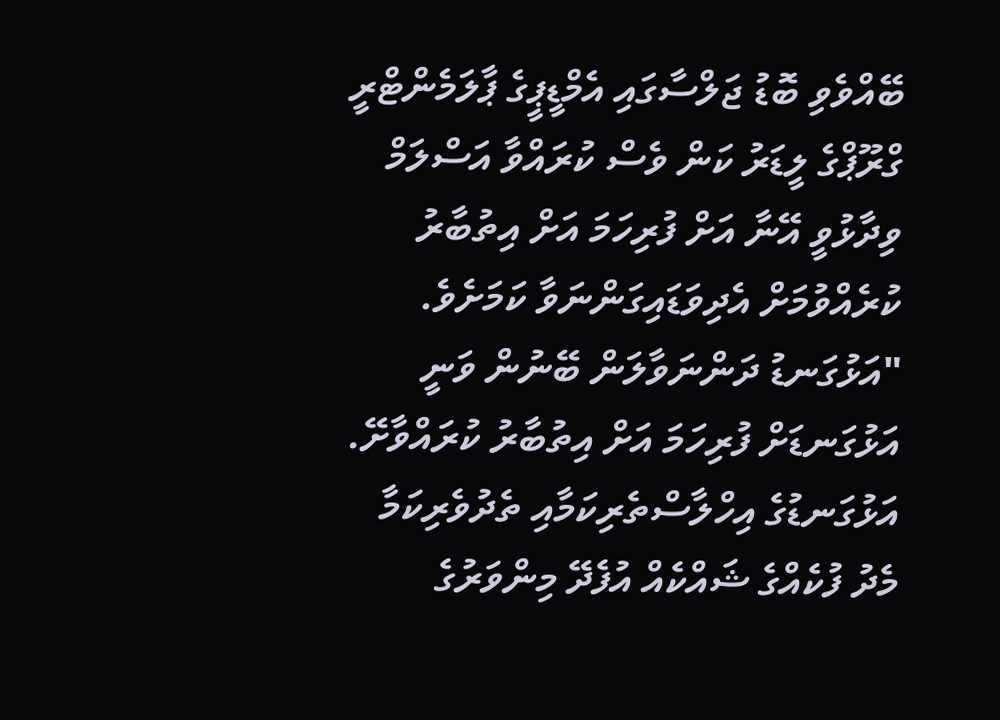ބޭއްވެވި ބޮޑު ޖަލްސާގައި އެމްޑީޕީގެ ޕާލަމެންޓްރީ ގްރޫޕްގެ ލީޑަރު ކަން ވެސް ކުރައްވާ އަސްލަމް ވިދާޅުވީ އޭނާ އަށް ފުރިހަމަ އަށް އިތުބާރު ކުރެއްވުމަށް އެދިވަޑައިގަންނަވާ ކަމަށެވެ.
"އަޅުގަނޑު ދަންނަވާލަން ބޭނުން ވަނީ އަޅުގަނޑަށް ފުރިހަމަ އަށް އިތުބާރު ކުރައްވާށޭ. އަޅުގަނޑުގެ އިހްލާސްތެރިކަމާއި ތެދުވެރިކަމާ މެދު ފުކެއްގެ ޝައްކެއް އުފެދޭ މިންވަރުގެ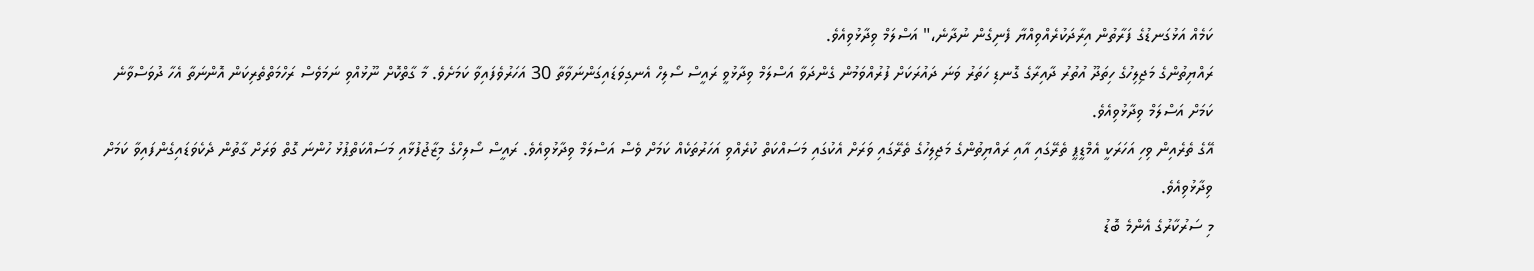ކަމެއް އަޅުގަނޑުގެ ފަރާތުން އިރާދަކުރެއްވިއްޔާ ފެނިގެން ނުދާނެ،" އަސްލަމް ވިދާޅުވިއެވެ.
ރައްޔިތުންގެ މަޖިލިހުގެ ހިތަދޫ އުތުރު ދާއިރާގެ ގޮނޑި ހަތަރު ވަނަ ދައުރަކަށް ފުރުއްވަމުން ގެންދަވާ އަސްލަމް ވިދާޅުވީ ރައީސް ސޯލިހް އެނގިވަޑައިގަންނަވާތާ 30 އަހަރުވެފައިވާ ކަމަށެވެ. މާ ގާތްކޮށް ނޫޅުއްވި ނަމަވެސް ރަހްމަތްތެރިކަން އޮންނަތާ އެހާ ދުވަސްވާނެ ކަމަށް އަސްލަމް ވިދާޅުވިއެވެ.
އޭގެ ތެރެއިން ވިހި އަހަރަކީ އެމްޑީޕީ ތެރޭގައި އާއި ރައްޔިތުންގެ މަޖިލިހުގެ ތެރޭގައި ވަރަށް އެކުގައި މަސައްކަތް ކުރެއްވި އަހަރުތަކެއް ކަމަށް ވެސް އަސްލަމް ވިދާޅުވިއެވެ. ރައީސް ސޯލިހްގެ މިޒާޖުފުޅާއި މަސައްކަތްޕުޅު ހުންނަ ގޮތް ވަރަށް ގާތުން ދެކެވަޑައިގެންފައިވާ ކަމަށް ވިދާޅުވިއެވެ.
މި ސަރުކާރުގެ އެންމެ ބޮޑު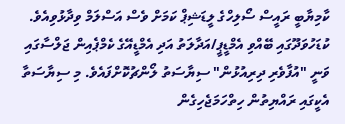ކާމިޔާބީ ރައީސް ސޯލިހްގެ ލީޑަޝިޕް ކަމަށް ވެސް އަސްލަމް ވިދާޅުވިއެވެ.
ކުޑަހުވަދޫގައި ބޭއްވި އެމްޑީޕީ/އަދާލަތު އަދި އެމްޑީއޭގެ ކެމްޕެއިން ޖަލްސާގައި ވަނީ "އުފާވެރި ދިރިއުޅުން" ސިޔާސަތު ލޯންޗުކޮށްފައެވެ. މި ސިޔާސަތާ އެކީގައި ރައްޔިތުން ހިތްހަމަޖެހިގެން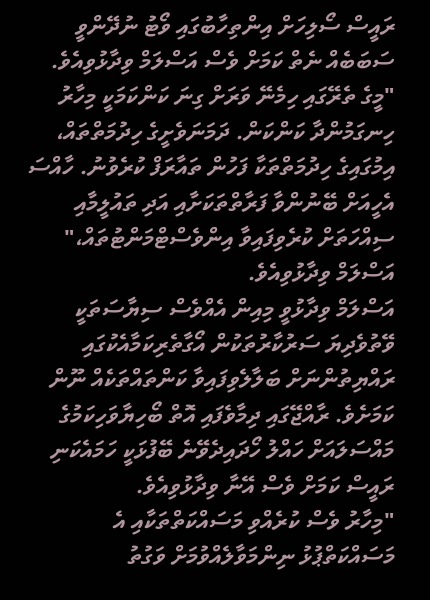ރައީސް ސޯލިހަށް އިންތިހާބުގައި ވޯޓު ނުދޭންވީ ސަބަބެއް ނެތް ކަމަށް ވެސް އަސްލަމް ވިދާޅުވިއެވެ.
"މީގެ ތެރޭގައި ހިމެނޭ ވަރަށް ގިނަ ކަންކަމަކީ މިހާރު ހިނގަމުންދާ ކަންކަން. ދަމަނަވެށީގެ ހިދުމަތްތައް، އިމުގައިގެ ހިދުމަތްތަކާ ފަހުން ތައާރަފް ކުރެވުނު. ހާއްސަ އެހީއަށް ބޭނުންވާ ފަރާތްތަކަށާއި އަދި ތައުލީމާއި ސިއްހަތަށް ކުރެވިފައިވާ އިންވެސްޓްމަންޓުތައް،" އަސްލަމް ވިދާޅުވިއެވެ.
އަސްލަމް ވިދާޅުވީ މިއިން އެއްވެސް ސިޔާސަތަކީ ވޭތުވެދިޔަ ސަރުކާރުތަކުން އޯގާތެރިކަމާއެކުގައި ރައްޔިތުންނަށް ބަލާލެވިފައިވާ ކަންތައްތަކެއް ނޫން ކަމަށެވެ. ރާއްޖޭގައި ދިމާވެފައި އޮތް ބޯހިޔާވަހިކަމުގެ މައްސަލައަށް ހައްލު ހޯދައިދެވޭނެ ބޭފުޅަކީ ހަމައެކަނި ރައީސް ކަމަށް ވެސް އޭނާ ވިދާޅުވިއެވެ.
"މިހާރު ވެސް ކުރެއްވި މަސައްކަތްތަކާއި އެ މަސައްކަތްޕުޅު ނިންމަވާލެއްވުމަށް ވަގުތު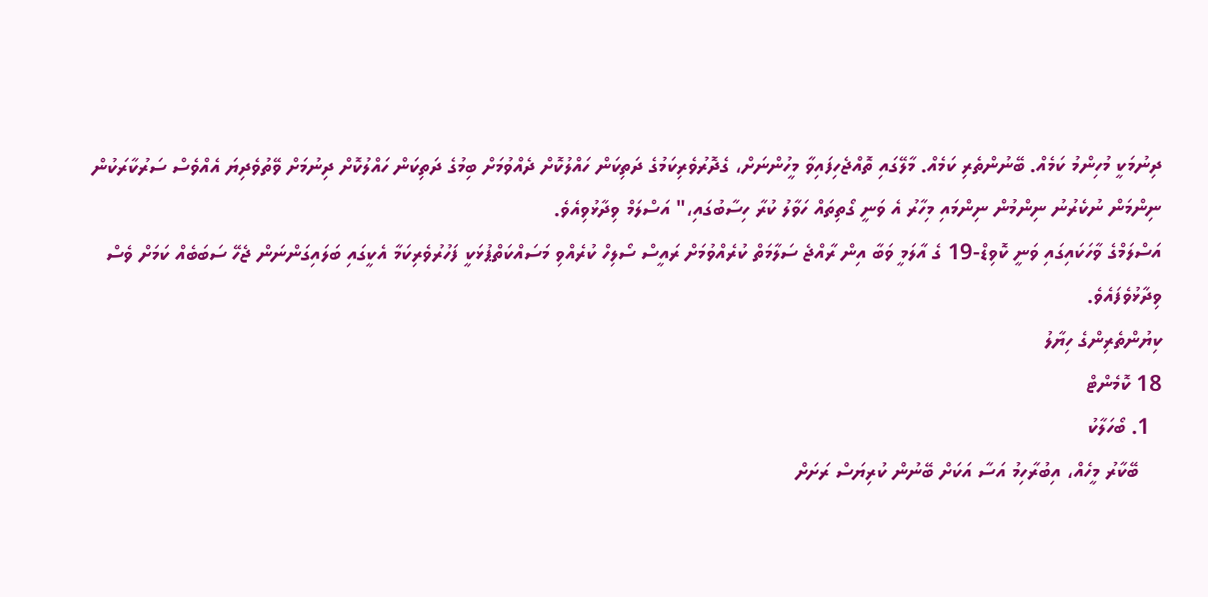ދިނުމަކީ މުހިންމު ކަމެއް. ބޭނުންތެރި ކަމެއް. މާލޭގައި ތޮއްޖެހިފައިވާ މީހުންނަށް، ގެދޮރުވެރިކަމުގެ ދަތިކަން ހައްލުކޮށް ދެއްވުމަށް ބިމުގެ ދަތިކަން ހައްލުކޮށް ދިނުމަށް ވޭތުވެދިޔަ އެއްވެސް ސަރުކާރަކުން ނިންމަން ނުކެރުނު ނިންމުން ނިންމައި މިހާރު އެ ވަނީ ގޯތިތައް ހަވާލު ކުރާ ހިސާބުގައި،" އަސްލަމް ވިދާޅުވިއެވެ.
އަސްލަމްގެ ވާހަކައިގައި ވަނީ ކޮވިޑް-19 ގެ އާލަމީ ވަބާ އިން ރާއްޖެ ސަލާމަތް ކުރެއްވުމަށް ރައީސް ސޯލިހް ކުރެއްވި މަސައްކަތްޕުޅަކީ ފަހުރުވެރިކަމާ އެކީގައި ބަލައިގަންނަން ޖެހޭ ސަބަބެއް ކަމަށް ވެސް ވިދާޅުވެފައެވެ.
ކިޔުންތެރިންގެ ހިޔާލު
18 ކޮމެންޓް
  1. ބޯހަލާކު
    ބޭކާރު މީހެއް، އިބުރާހިމު އަސާ އަކަށް ބޭނުން ކުރިޔަސް ރަށަށް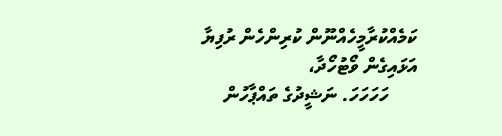ކަމެއްކުރާމީހެއްނޫން ކުރިންހެން ރުފިޔާ އަޅައިގެން ވޯޓުހޯދާ،
      ހަހަހަހަ. ނަޝީދުގެ ތައްޕާހުން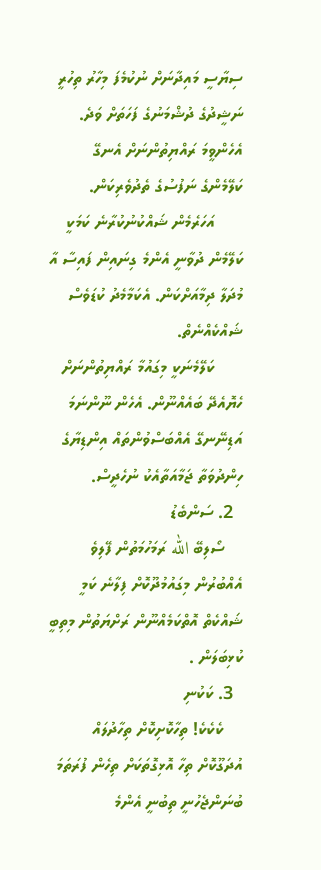ސިޔާސީ މައިދާނަށް ނުކުމެފަ މިހާރު ތިހުރީ ނަޝީދުގެ ދުޝްމަނުގެ ފަހަތަށް ވަދެ. އެހެންވީމަ ރައްޔިތުންނަށް އެނގޭ ކަލޭމެންގެ ނަފުސުގެ ތެދުވެރިކަން.
      އަހަރެމެން ޝައްކުނުކުރާނެ ކަމަކީ ކަލޭމެން ދުވާނީ އެންމެ ގިނައިން ފައިސާ އާ މުދަލާ ދިމާއަށްކަން. އެކަމާމެދު ކުޑަވެސް ޝައްކެއްނެތް.
      ކަލޭމެނަކީ މިގައުމާ ރައްޔިތުންނަށް ހެޔޮއެދޭ ބައެއްނޫން. އެހެން ނޫންނަމަ އަޑިނޭނގޭ އެއްބަސްވުންތައް އިންޑިޔާގެ ހިންދުވަތާ ޖަމާއަތާއެކު ނުހެދީސް.
  2. ސަންބެޑު
    ސޯލިބޭ الله ރަމަހުމަތުން ފޭލިވެ އެއްބުރުން މިގައުމުދޫކޮށް ފިލާނެ ކަމީ ޝައްކެތް އޮތްކަމެއްނޫން ރަށްޔަތުން މިތިބީ ކުޅިބަލަން .
  3. ކަކުނި
    ކެކެކެ! ތިހާކޮށިކޮށް ތިހާދުލައް އުދަގޫކޮށް ތިހާ އޮޅިގޮތަކަށް ތިހެން ފުރަތަމަ ބުނަންޖެހުނީ ތިބުނީ އެންމެ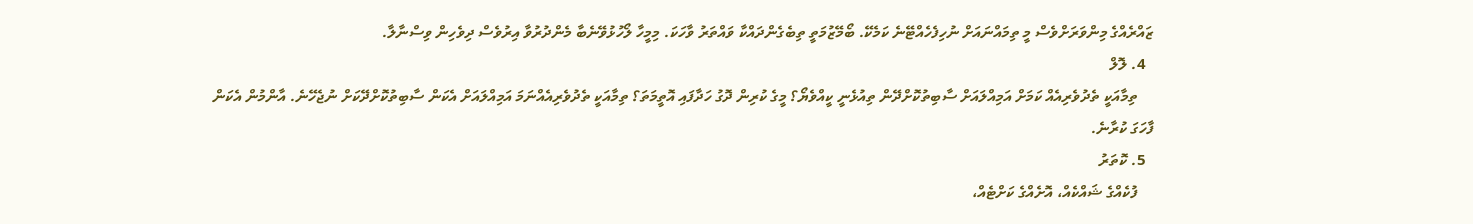ޒައްރެއްގެ މިންވަރަށްވެސް މީ ތިމައްނައަށް ނުހިފެހެއްޓޭނެ ކަމެކޭ. ބޯމޭޒުމަތީ ތިބެގެންދައްކާ ވައްތަރު ވާހަކަ. މިމީހާ ލޯހުޅުވޭނެބާ މެންދުރުވާ އިރުވެސް ދިވެހިން ވިސްނާލާ.
  4. ލޮލް
    ތިމާއަކީ ތެދުވެރިއެއް ކަމަށް އަމިއްލައަށް ސާބިތުކޮށްދޭން ތިއުޅެނީ ކީއްވެޔޯ؟ މީގެ ކުރިން ދޮގު ހަދާފައި އޮތީމަތަ؟ ތިމާއަކީ ތެދުވެރިއެއްނަމަ އަމިއްލައަށް އެކަން ސާބިތުކޮށްދޭކަށް ނުޖެހޭނެ. އާންމުން އެކަން ފާހަގަ ކުރާނެ.
  5. ކޮތަރު
    ފުކެއްގެ ޝައްކެއް، އޮށެއްގެ ކަށްޓެއް،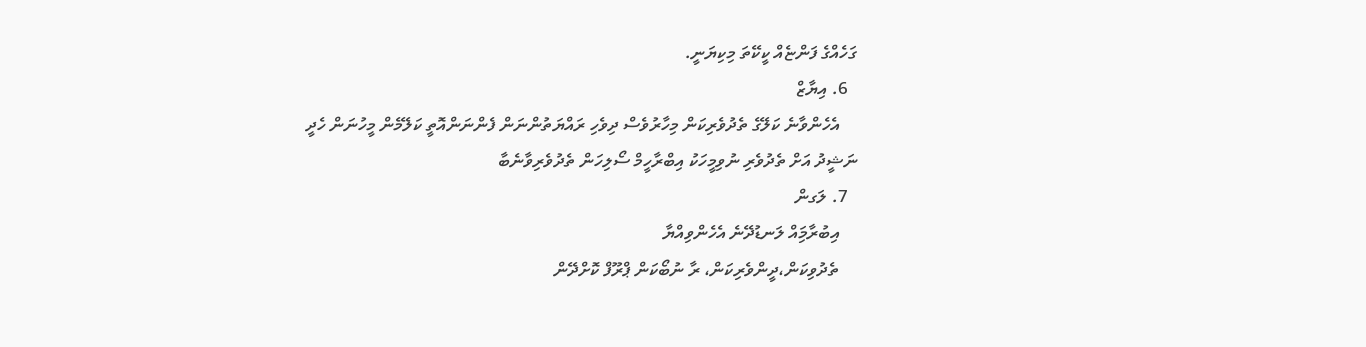ގަހެއްގެ ފަންޏެއް ކީކޭތަ މިކިޔަނީ.
  6. އިޔާޒް
    އެހެންވާނެ ކަލޭގެ ތެދުވެރިކަން މިހާރުވެސް ދިވެހި ރައްޔަތުންނަން ފެންނަންއޮތީ ކަލޭމެން މީހުނަން ހެދީ ނަޝީދު އަށް ތެދުވެރި ނުވިމީހަކު އިބްރާހީމް ސޯލިހަން ތެދުވެރިވާނެބާ
  7. ލަގން
    އިބުރާމިައް ލަނޑުދޭނެ އެހެންވިއްޔާ
    ތެދުވިކަން،ދީންވެރިކަން، ރާ ނުބޯކަން ޕްރޫފް ކޮށްދޭން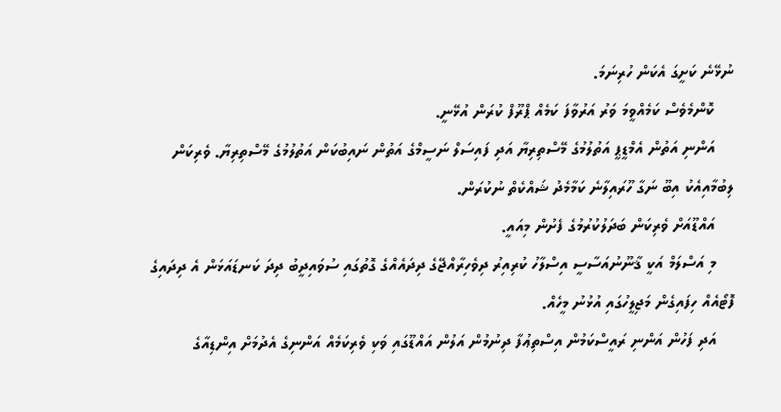ނުޅޭނެ ކަށީގަ އެކަން ހުރިނަމަ.
    ކޮންމެވެސް ކަމެއްވީމަ ވަރު އަރުވާފަ ކަމެއް ޕްރޫފް ކުރަން އުޅޭނީ.
    އަންނި އަތުން އެމްޑީޕީ އަތުލުމުގެ މޭސްތިރިޔާ އަދި ފައިސަލް ނަސީމްގެ އަތުން ނައިބުކަން އަތުލުމުގެ މޭސްތިރިޔާ. ވެރިކަން ލިބުމާއިއެކު އިބޫ ނަގާ ހޫރައިލާނެ ކަމާމެދު ޝައްކެތް ނުކުރަން.
    އައްޑޫއަށް ވެރިކަން ބަދަލުކުރުމުގެ ފެށުން މިއައީ.
    މި އަސްލަމް އަކީ ޤާނޫނުއަސާސީ އިސްލާހު ކުރިއިރު ދިވެހިރާއްޖޭގެ ދިދައެއްގެ ގޮތުގައި ސުވައިދީބު ދިދަ ކަނޑައަޅަން އެ ދިދައިގެ ފޮޓޯއެއް ހިފައިގެން މަޖިލީހުގައި އުޅުނު މީހެއް.
    އަދި ފަހުން އަންނި ރައީސްކަމުން އިސްތިޢުފާ ދިނުމުން އަލުން އައްޑޫގައި ވަކި ވެރިކަމެއް އަންނިގެ އެދުމަށް އިންޑިއާގެ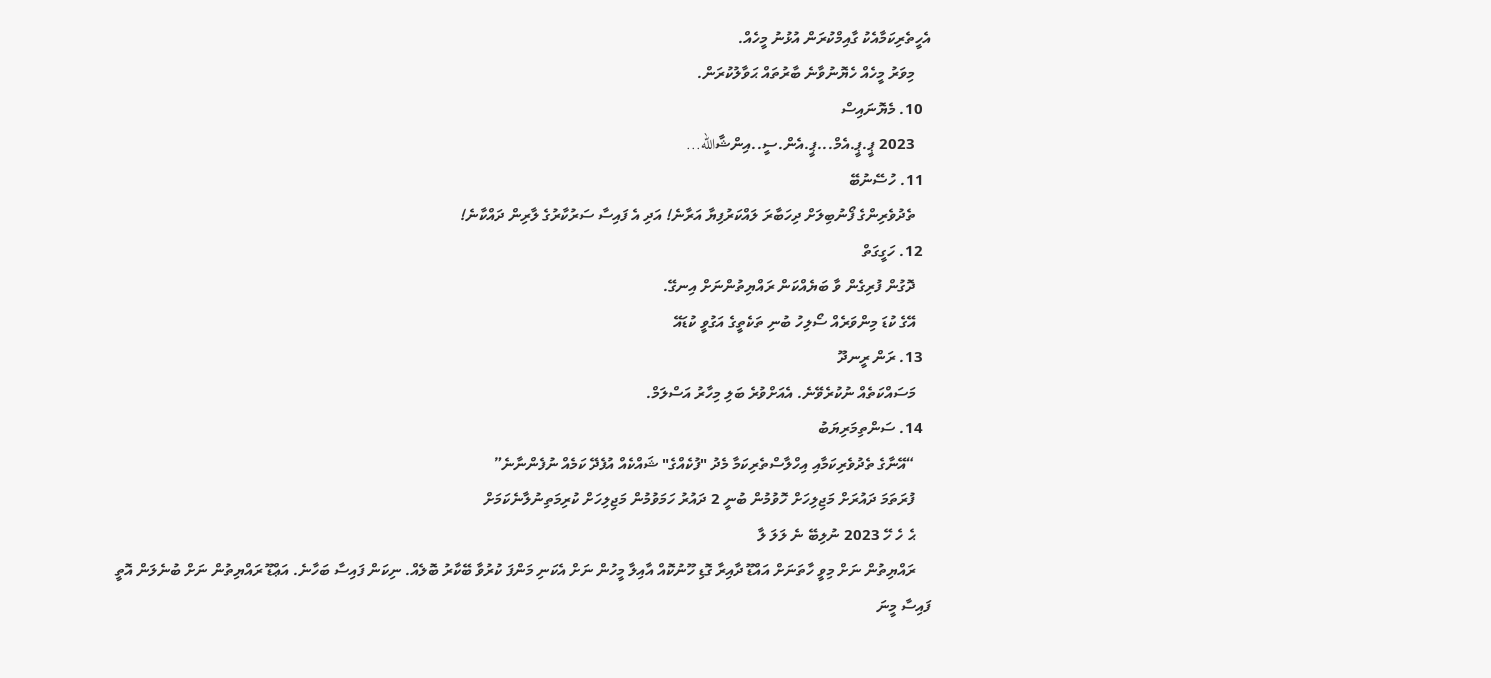އެހީތެރިކަމާއެކު ގާއިމްކުރަން އުޅުނު މީހެއް.
    މިވަރު މީހެއް ހެޔޮނުވާނެ ބާރުތައް ޙަވާލުކުރަން.
  10. މެޔޮނައިސް
    2023 ޕީ.ޕީ.އެމް...ޕީ.އެން.ސީ..އިންޝާالله...
  11. ހުސޭނުބޭ
    ތެދުވެރިންގެ ފޯނުބިލަށް ދިހަބާރަ ލައްކަރުފިޔާ އަރާނެ! އަދި އެ ފައިސާ ސަރުކާރުގެ ލާރިން ދައްކާނެ!
  12. ހަގީގަތް
    ދޮގުން ފުރިގެން ވާ ބަޔެއްކަން ރައްޔިތުންނަށް އިނގޭ.
    އޭގެ ކުޑަ މިންވަރެއް ސޯލިހު ބުނި ތަކެތީގެ އަގުވީ ކުޑައޭ
  13. ރަން ރީނދޫ
    މަސައްކަތެއް ނުކުރެވޭނެ. އެއަށްވުރެ ބަލި މިހާރު އަސްލަމް.
  14. ސަންތިމަރިޔަބު
    “އޭނާގެ ތެދުވެރިކަމާއި އިހްލާސްތެރިކަމާ މެދު "ފުކެއްގެ" ޝައްކެއް އުފެދޭ ކަމެއް ނުފެންނާނެ”
    ފުރަތަމަ ދައުރަށް މަޖިލިހަށް ހޮވުމުން ބުނީ 2 ދައުރު ހަމަވުމުން މަޖިލިހަށް ކުރިމަތިނުލާނެކަމަށް
    ޙެ ހެ ހޭ 2023 ނުލިބޭ ނެ ލަލަ ލާ
    ރައްޔިތުން ނަށް މިވީ ހާތަނަށް އައްޑޫ ދާއިރާ ގޮޑި ހޫނުކޮއް އާއިލާ މީހުން ނަށް އެކަނި މަންފަ ކުރުވާ ބޭކާރު ބޮލެއް. ނިކަން ފައިސާ ބަހާނެ. އަޢްޑޫ ރައްޔިތުން ނަށް ބުނެލަން އޮތީ ފައިސާ މީނަ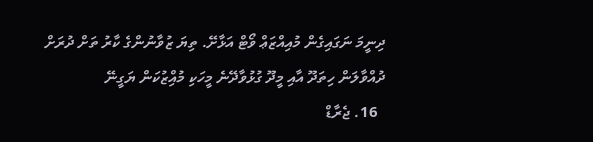ދިނީމަ ނަގައިގެން މުއިއްޒަޢް ވޯޓް އަޅާށޭ. ތިޔަ ޒުވާނުންގެ ކާރު ތަށް ދުރަށް ދުއްވާލަން ހިތަދޫ އާއި މީދޫ ގުޅުވާދޭނެ މީހަކި މުއިްޒުކަން ޔަގީނޭ
  16. ޖެރާޑް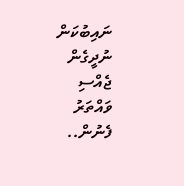ނައިބުކަން ނުދީގެން ޖެއްސި ވައްތަރު ފެނުން..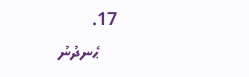17.
    ޙެނދުނު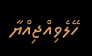ހޭލެވިއްޖިއްޔާ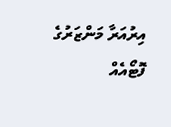އިރުއަރާ މަންޒަރުގެ ފޮޓޯއެއް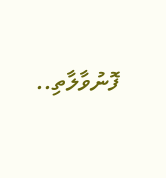ފޮނުވާލާތި..